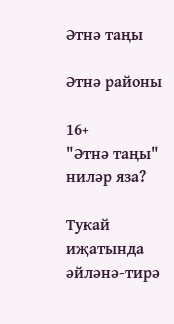Әтнә таңы

Әтнә районы

16+
"Әтнә таңы" ниләр яза?

Тукай иҗатында әйләнә-тирә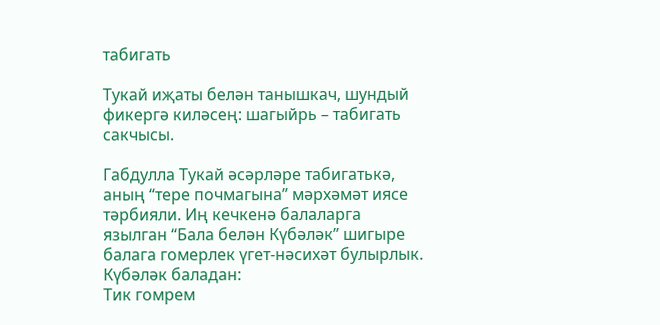табигать

Тукай иҗаты белән танышкач, шундый фикергә киләсең: шагыйрь – табигать сакчысы.

Габдулла Тукай әсәрләре табигатькә, аның “тере почмагына” мәрхәмәт иясе тәрбияли. Иң кечкенә балаларга язылган “Бала белән Күбәләк” шигыре балага гомерлек үгет-нәсихәт булырлык. Күбәләк баладан:
Тик гомрем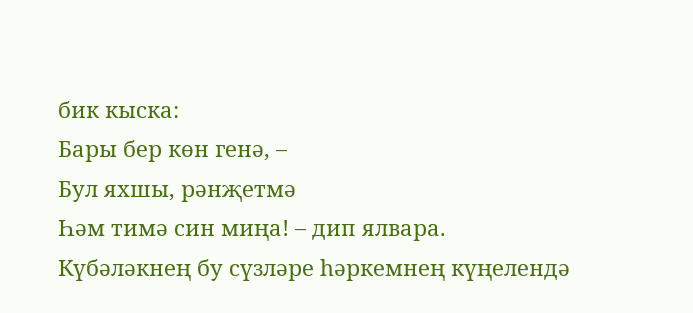бик кыска:
Бары бер көн генә, –
Бул яхшы, рәнҗетмә
Һәм тимә син миңа! – дип ялвара.
Күбәләкнең бу сүзләре һәркемнең күңелендә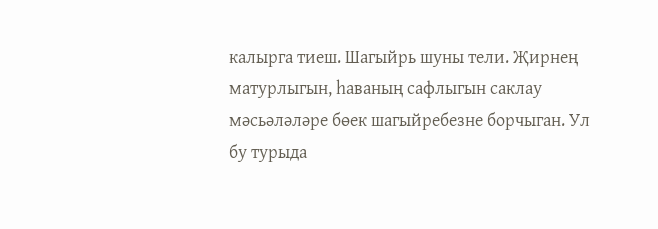калырга тиеш. Шагыйрь шуны тели. Җирнең матурлыгын, һаваның сафлыгын саклау мәсьәләләре бөек шагыйребезне борчыган. Ул бу турыда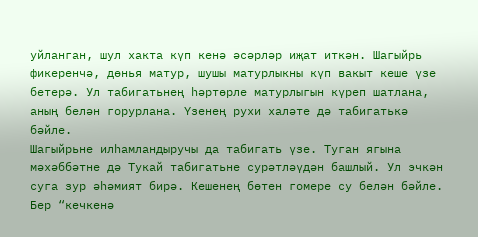уйланган, шул хакта күп кенә әсәрләр иҗат иткән. Шагыйрь фикеренчә, дөнья матур, шушы матурлыкны күп вакыт кеше үзе бетерә. Ул табигатьнең һәртөрле матурлыгын күреп шатлана, аның белән горурлана. Үзенең рухи халәте дә табигатькә бәйле.
Шагыйрьне илһамландыручы да табигать үзе. Туган ягына мәхәббәтне дә Тукай табигатьне сурәтләүдән башлый. Ул эчкән суга зур әһәмият бирә. Кешенең бөтен гомере су белән бәйле. Бер “кечкенә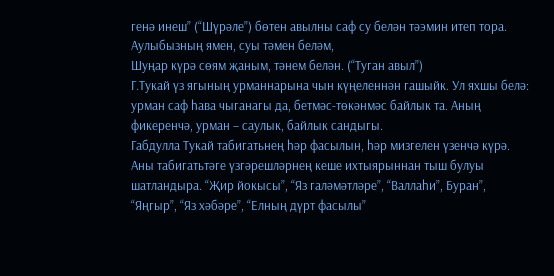генә инеш” (“Шүрәле”) бөтен авылны саф су белән тәэмин итеп тора.
Аулыбызның ямен, суы тәмен беләм,
Шуңар күрә сөям җаным, тәнем белән. (“Туган авыл”)
Г.Тукай үз ягының урманнарына чын күңеленнән гашыйк. Ул яхшы белә: урман саф һава чыганагы да, бетмәс-төкәнмәс байлык та. Аның фикеренчә, урман – саулык, байлык сандыгы.
Габдулла Тукай табигатьнең һәр фасылын, һәр мизгелен үзенчә күрә. Аны табигатьтәге үзгәрешләрнең кеше ихтыярыннан тыш булуы шатландыра. “Җир йокысы”, “Яз галәмәтләре”, “Валлаһи”, Буран”, “Яңгыр”, “Яз хәбәре”, “Елның дүрт фасылы”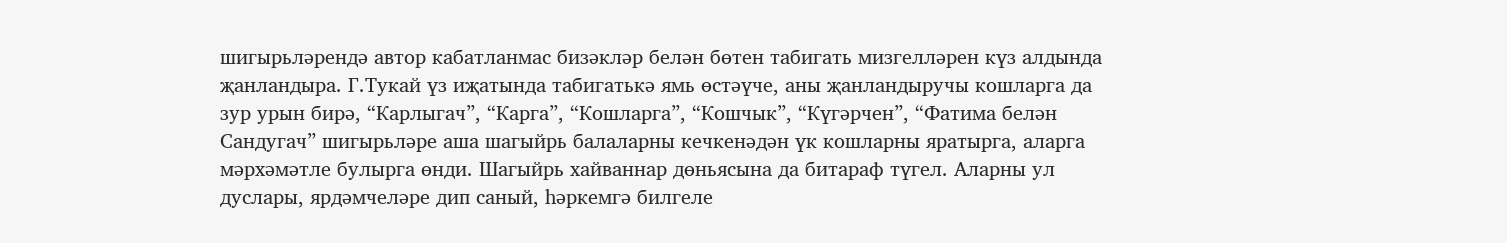шигырьләрендә автор кабатланмас бизәкләр белән бөтен табигать мизгелләрен күз алдында җанландыра. Г.Тукай үз иҗатында табигатькә ямь өстәүче, аны җанландыручы кошларга да зур урын бирә, “Карлыгач”, “Карга”, “Кошларга”, “Кошчык”, “Күгәрчен”, “Фатима белән Сандугач” шигырьләре аша шагыйрь балаларны кечкенәдән үк кошларны яратырга, аларга мәрхәмәтле булырга өнди. Шагыйрь хайваннар дөньясына да битараф түгел. Аларны ул дуслары, ярдәмчеләре дип саный, һәркемгә билгеле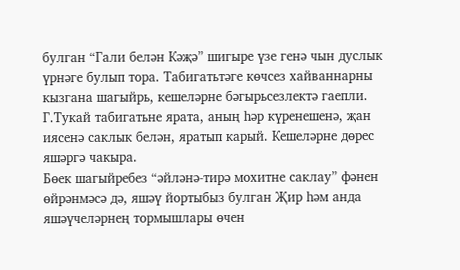булган “Гали белән Кәҗә” шигыре үзе генә чын дуслык үрнәге булып тора. Табигатьтәге көчсез хайваннарны кызгана шагыйрь, кешеләрне бәгырьсезлектә гаепли. Г.Тукай табигатьне ярата, аның һәр күренешенә, җан иясенә саклык белән, яратып карый. Кешеләрне дөрес яшәргә чакыра.
Бөек шагыйребез “әйләнә-тирә мохитне саклау” фәнен өйрәнмәсә дә, яшәү йортыбыз булган Җир һәм анда яшәүчеләрнең тормышлары өчен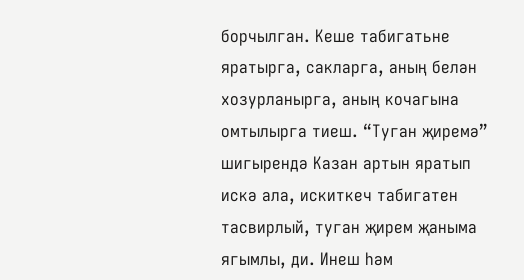борчылган. Кеше табигатьне яратырга, сакларга, аның белән хозурланырга, аның кочагына омтылырга тиеш. “Туган җиремә” шигырендә Казан артын яратып искә ала, искиткеч табигатен тасвирлый, туган җирем җаныма ягымлы, ди. Инеш һәм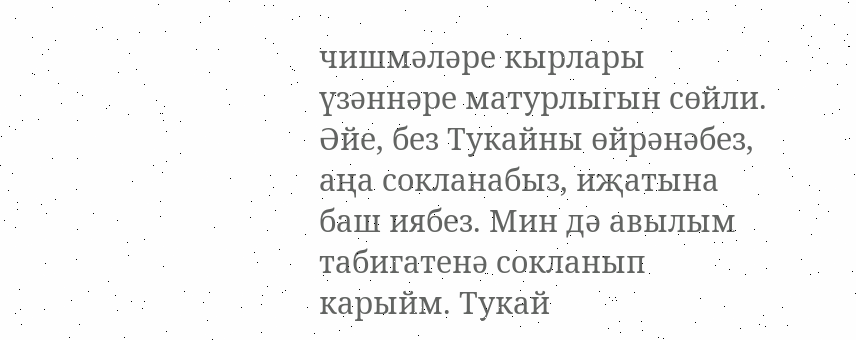чишмәләре кырлары үзәннәре матурлыгын сөйли.
Әйе, без Тукайны өйрәнәбез, аңа сокланабыз, иҗатына баш иябез. Мин дә авылым табигатенә сокланып карыйм. Тукай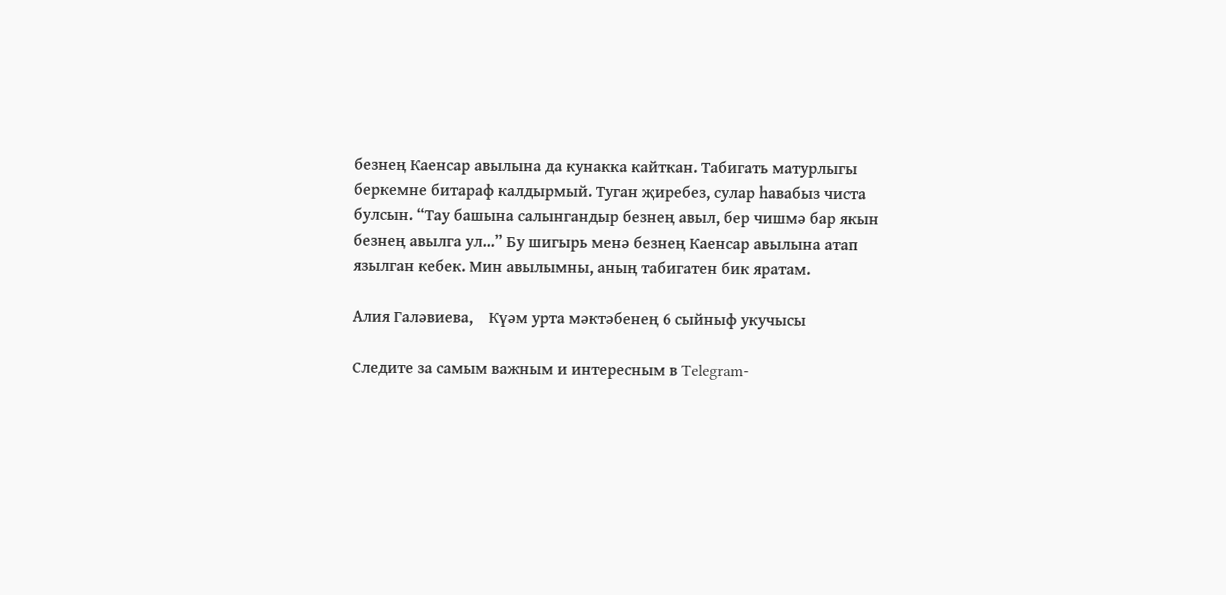безнең Каенсар авылына да кунакка кайткан. Табигать матурлыгы беркемне битараф калдырмый. Туган җиребез, сулар һавабыз чиста булсын. “Тау башына салынгандыр безнең авыл, бер чишмә бар якын безнең авылга ул...” Бу шигырь менә безнең Каенсар авылына атап язылган кебек. Мин авылымны, аның табигатен бик яратам.

Алия Галәвиева,    Күәм урта мәктәбенең 6 сыйныф укучысы

Следите за самым важным и интересным в Telegram-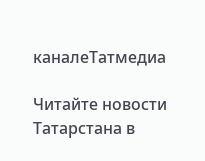каналеТатмедиа

Читайте новости Татарстана в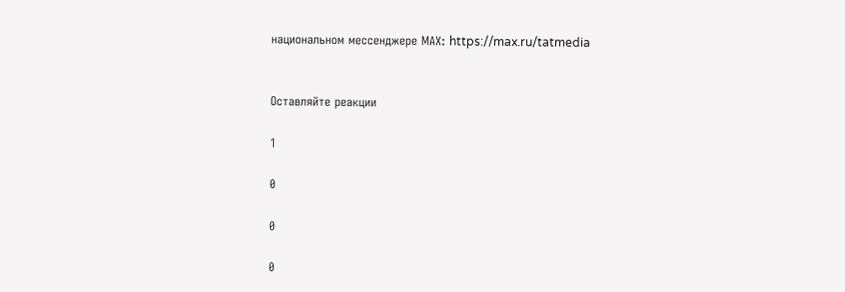национальном мессенджере MАХ: https://max.ru/tatmedia


Оставляйте реакции

1

0

0

0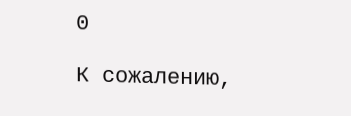0

К сожалению,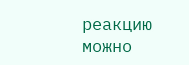реакцию можно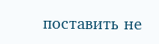поставить не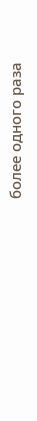более одного раза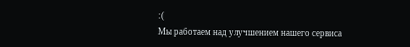:(
Мы работаем над улучшением нашего сервиса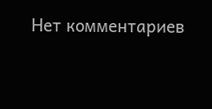Нет комментариев